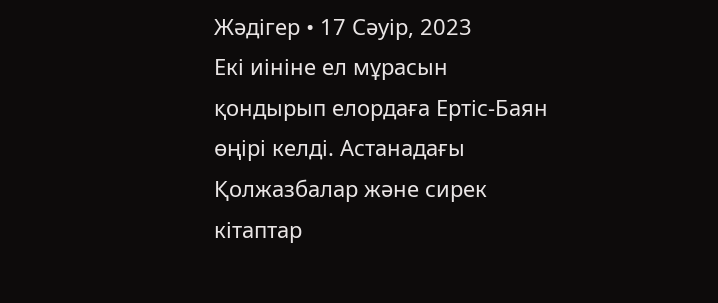Жәдігер • 17 Сәуір, 2023
Екі иініне ел мұрасын қондырып елордаға Ертіс-Баян өңірі келді. Астанадағы Қолжазбалар және сирек кітаптар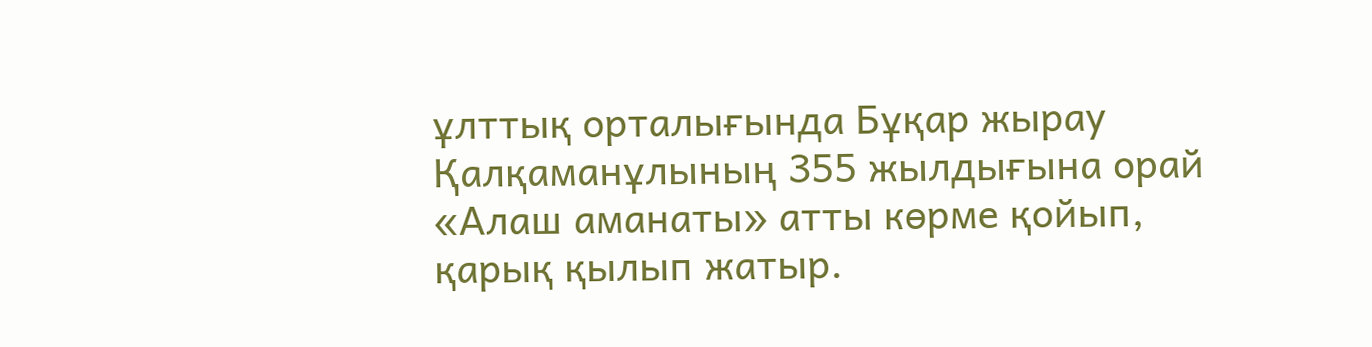ұлттық орталығында Бұқар жырау Қалқаманұлының 355 жылдығына орай «Алаш аманаты» атты көрме қойып, қарық қылып жатыр.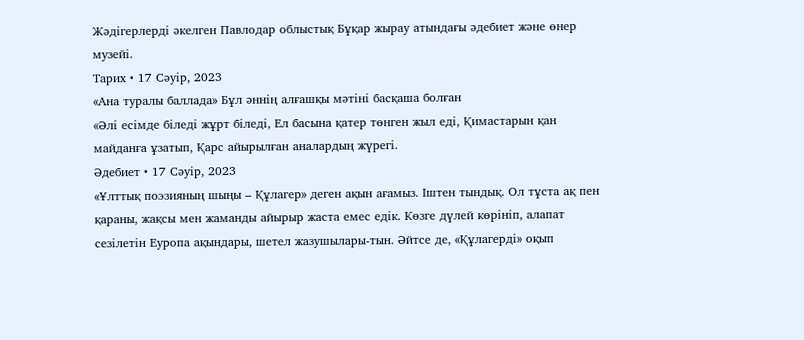Жәдігерлерді әкелген Павлодар облыстық Бұқар жырау атындағы әдебиет және өнер музейі.
Тарих • 17 Сәуір, 2023
«Ана туралы баллада» Бұл әннің алғашқы мәтіні басқаша болған
«Әлі есімде біледі жұрт біледі, Ел басына қатер төнген жыл еді, Қимастарын қан майданға ұзатып, Қарс айырылған аналардың жүрегі.
Әдебиет • 17 Сәуір, 2023
«Ұлттық поэзияның шыңы – Құлагер» деген ақын ағамыз. Іштен тындық. Ол тұста ақ пен қараны, жақсы мен жаманды айырыр жаста емес едік. Көзге дүлей көрініп, алапат сезілетін Еуропа ақындары, шетел жазушылары-тын. Әйтсе де, «Құлагерді» оқып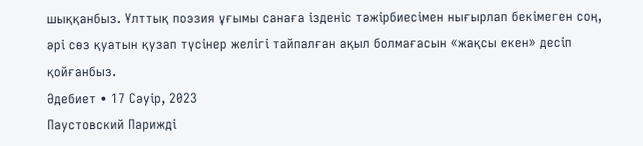шыққанбыз. Ұлттық поэзия ұғымы санаға ізденіс тәжірбиесімен нығырлап бекімеген соң, әрі сөз қуатын қузап түсінер желігі тайпалған ақыл болмағасын «жақсы екен» десіп қойғанбыз.
Әдебиет • 17 Сәуір, 2023
Паустовский Парижді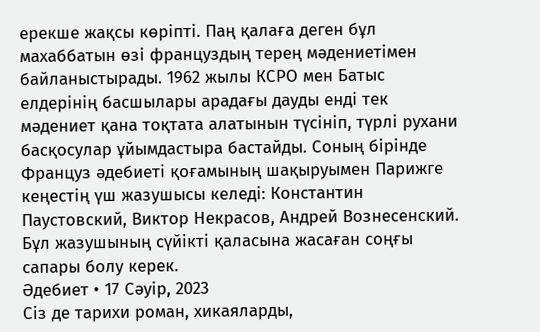ерекше жақсы көріпті. Паң қалаға деген бұл махаббатын өзі француздың терең мәдениетімен байланыстырады. 1962 жылы КСРО мен Батыс елдерінің басшылары арадағы дауды енді тек мәдениет қана тоқтата алатынын түсініп, түрлі рухани басқосулар ұйымдастыра бастайды. Соның бірінде Француз әдебиеті қоғамының шақыруымен Парижге кеңестің үш жазушысы келеді: Константин Паустовский, Виктор Некрасов, Андрей Вознесенский. Бұл жазушының сүйікті қаласына жасаған соңғы сапары болу керек.
Әдебиет • 17 Сәуір, 2023
Сіз де тарихи роман, хикаяларды,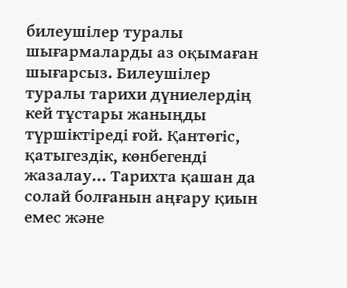билеушілер туралы шығармаларды аз оқымаған шығарсыз. Билеушілер туралы тарихи дүниелердің кей тұстары жаныңды түршіктіреді ғой. Қантөгіс, қатыгездік, көнбегенді жазалау... Тарихта қашан да солай болғанын аңғару қиын емес және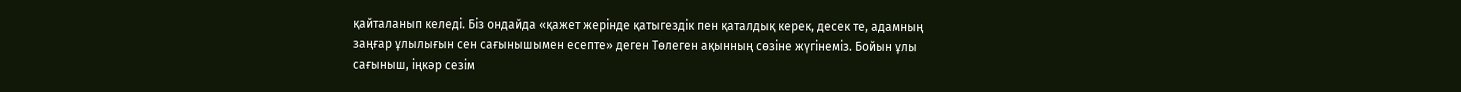қайталанып келеді. Біз ондайда «қажет жерінде қатыгездік пен қаталдық керек, десек те, адамның заңғар ұлылығын сен сағынышымен есепте» деген Төлеген ақынның сөзіне жүгінеміз. Бойын ұлы сағыныш, іңкәр сезім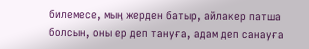билемесе, мың жерден батыр, айлакер патша болсын, оны ер деп тануға, адам деп санауға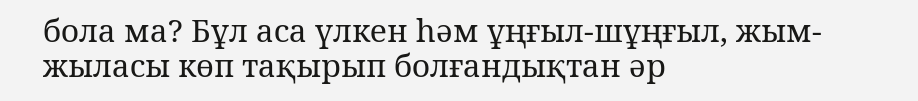бола ма? Бұл аса үлкен һәм ұңғыл-шұңғыл, жым-жыласы көп тақырып болғандықтан әр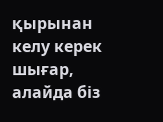қырынан келу керек шығар, алайда біз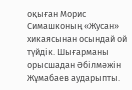оқыған Морис Симашконың «Жусан» хикаясынан осындай ой түйдік. Шығарманы орысшадан Әбілмәжін Жұмабаев аударыпты.